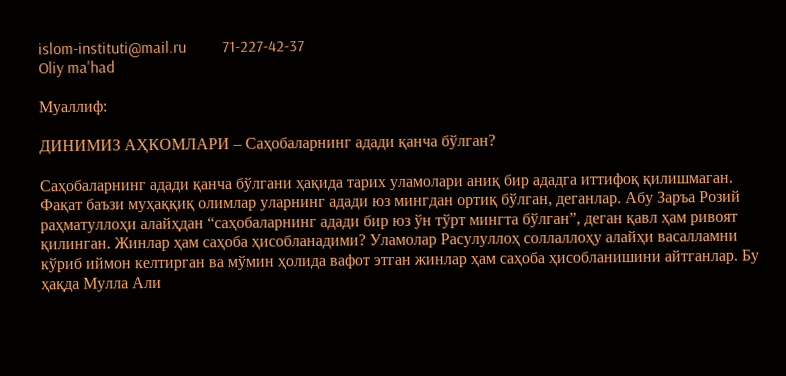islom-instituti@mail.ru         71-227-42-37
Oliy ma'had

Муаллиф:

ДИНИМИЗ АҲКОМЛАРИ – Саҳобаларнинг адади қанча бўлган?

Саҳобаларнинг адади қанча бўлгани ҳақида тарих уламолари аниқ бир ададга иттифоқ қилишмаган. Фақат баъзи муҳаққиқ олимлар уларнинг адади юз мингдан ортиқ бўлган, деганлар. Абу Заръа Розий раҳматуллоҳи алайҳдан “саҳобаларнинг адади бир юз ўн тўрт мингта бўлган”, деган қавл ҳам ривоят қилинган. Жинлар ҳам саҳоба ҳисобланадими? Уламолар Расулуллоҳ соллаллоҳу алайҳи васалламни кўриб иймон келтирган ва мўмин ҳолида вафот этган жинлар ҳам саҳоба ҳисобланишини айтганлар. Бу ҳақда Мулла Али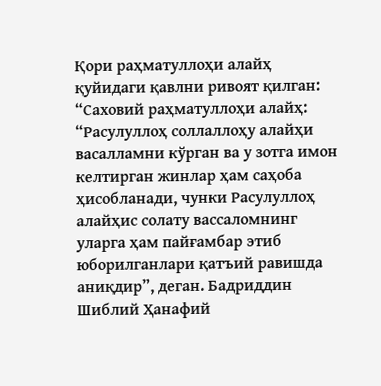Қори раҳматуллоҳи алайҳ қуйидаги қавлни ривоят қилган: “Саховий раҳматуллоҳи алайҳ: “Расулуллоҳ соллаллоҳу алайҳи васалламни кўрган ва у зотга имон келтирган жинлар ҳам саҳоба ҳисобланади, чунки Расулуллоҳ алайҳис солату вассаломнинг уларга ҳам пайғамбар этиб юборилганлари қатъий равишда аниқдир”, деган. Бадриддин Шиблий Ҳанафий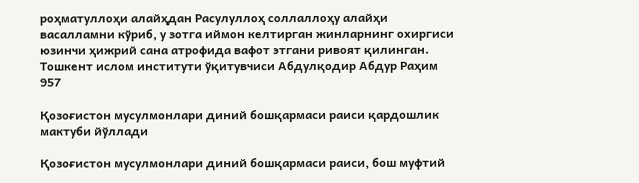роҳматуллоҳи алайҳдан Расулуллоҳ соллаллоҳу алайҳи васалламни кўриб, у зотга иймон келтирган жинларнинг охиргиси юзинчи ҳижрий сана атрофида вафот этгани ривоят қилинган. Тошкент ислом институти ўқитувчиси Абдулқодир Абдур Раҳим 957

Қозоғистон мусулмонлари диний бошқармаси раиси қардошлик мактуби йўллади

Қозоғистон мусулмонлари диний бошқармаси раиси, бош муфтий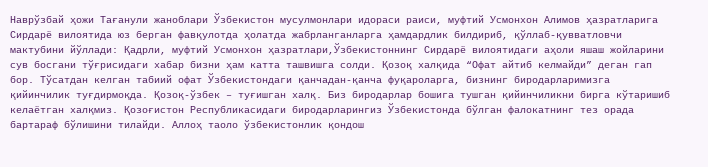Наврўзбай ҳожи Тағанули жаноблари Ўзбекистон мусулмонлари идораси раиси, муфтий Усмонхон Алимов ҳазратларига Сирдарё вилоятида юз берган фавқулотда ҳолатда жабрланганларга ҳамдардлик билдириб, қўллаб-қувватловчи мактубини йўллади: Қадрли, муфтий Усмонхон ҳазратлари,Ўзбекистоннинг Сирдарё вилоятидаги аҳоли яшаш жойларини сув босгани тўғрисидаги хабар бизни ҳам катта ташвишга солди. Қозоқ халқида “Офат айтиб келмайди” деган гап бор. Тўсатдан келган табиий офат Ўзбекистондаги қанчадан-қанча фуқароларга, бизнинг биродарларимизга қийинчилик туғдирмоқда. Қозоқ-ўзбек – туғишган халқ. Биз биродарлар бошига тушган қийинчиликни бирга кўтаришиб келаётган халқмиз. Қозоғистон Республикасидаги биродарларингиз Ўзбекистонда бўлган фалокатнинг тез орада бартараф бўлишини тилайди. Аллоҳ таоло ўзбекистонлик қондош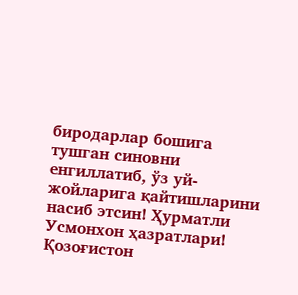биродарлар бошига тушган синовни енгиллатиб, ўз уй-жойларига қайтишларини насиб этсин! Ҳурматли Усмонхон ҳазратлари! Қозоғистон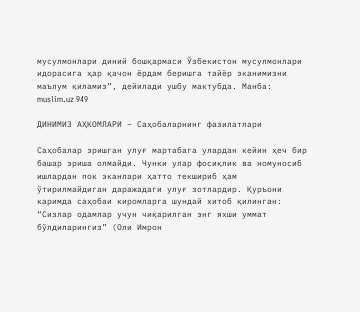мусулмонлари диний бошқармаси Ўзбекистон мусулмонлари идорасига ҳар қачон ёрдам беришга тайёр эканимизни маълум қиламиз”, дейилади ушбу мактубда. Манба: muslim.uz 949

ДИНИМИЗ АҲКОМЛАРИ – Саҳобаларнинг фазилатлари

Саҳобалар эришган улуғ мартабага улардан кейин ҳеч бир башар эриша олмайди. Чунки улар фосиқлик ва номуносиб ишлардан пок эканлари ҳатто текшириб ҳам ўтирилмайдиган даражадаги улуғ зотлардир. Қуръони каримда саҳобаи киромларга шундай хитоб қилинган: “Сизлар одамлар учун чиқарилган энг яхши уммат бўлдиларингиз” (Оли Имрон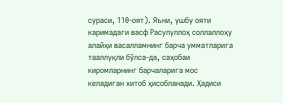сураси, 110-оят). Яъни, ушбу ояти каримадаги васф Расулуллоҳ соллаллоҳу алайҳи васалламнинг барча умматларига тааллуқли бўлса-да, саҳобаи киромларнинг барчаларига мос келадиган хитоб ҳисобланади. Ҳадиси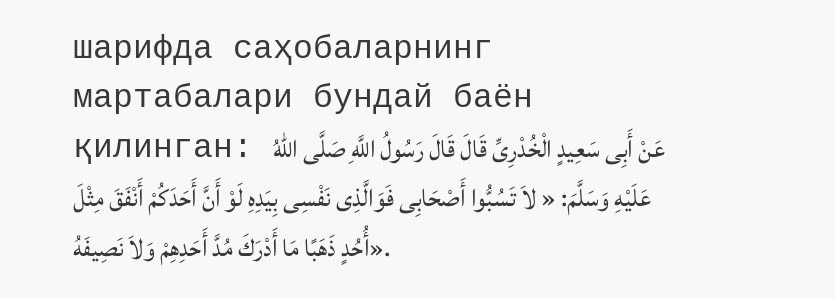шарифда саҳобаларнинг мартабалари бундай баён қилинган: عَنْ أَبِى سَعِيدٍ الْخُدْرِىِّ قَالَ قَالَ رَسُولُ اللَّهِ صَلَّى اللهُ عَلَيْهِ وَسَلَّمَ: « لاَ تَسُبُّوا أَصْحَابِى فَوَالَّذِى نَفْسِى بِيَدِهِ لَوْ أَنَّ أَحَدَكُمْ أَنْفَقَ مِثْلَ أُحُدٍ ذَهَبًا مَا أَدْرَكَ مُدَّ أَحَدِهِمْ وَلاَ نَصِيفَهُ».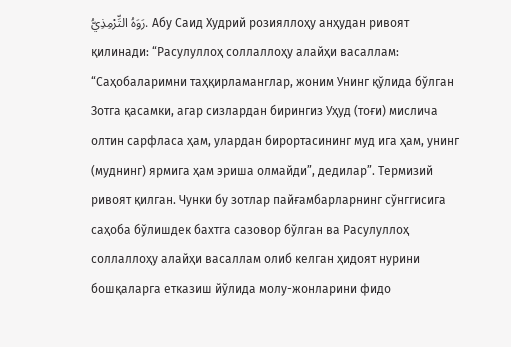رَوَهُ التِّرْمِذِيُّ. Абу Саид Худрий розияллоҳу анҳудан ривоят қилинади: “Расулуллоҳ соллаллоҳу алайҳи васаллам: “Саҳобаларимни таҳқирламанглар, жоним Унинг қўлида бўлган Зотга қасамки, агар сизлардан бирингиз Уҳуд (тоғи) мислича олтин сарфласа ҳам, улардан бирортасининг муд ига ҳам, унинг (муднинг) ярмига ҳам эриша олмайди”, дедилар”. Термизий ривоят қилган. Чунки бу зотлар пайғамбарларнинг сўнггисига саҳоба бўлишдек бахтга сазовор бўлган ва Расулуллоҳ соллаллоҳу алайҳи васаллам олиб келган ҳидоят нурини бошқаларга етказиш йўлида молу-жонларини фидо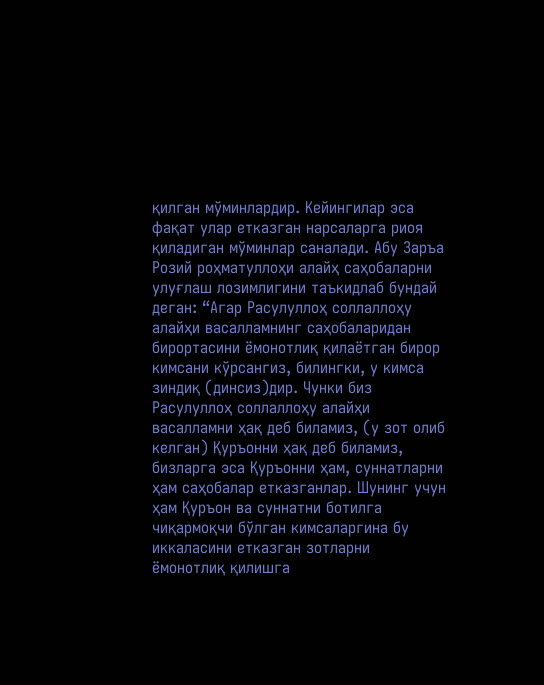қилган мўминлардир. Кейингилар эса фақат улар етказган нарсаларга риоя қиладиган мўминлар саналади. Абу Заръа Розий роҳматуллоҳи алайҳ саҳобаларни улуғлаш лозимлигини таъкидлаб бундай деган: “Агар Расулуллоҳ соллаллоҳу алайҳи васалламнинг саҳобаларидан бирортасини ёмонотлиқ қилаётган бирор кимсани кўрсангиз, билингки, у кимса зиндиқ (динсиз)дир. Чунки биз Расулуллоҳ соллаллоҳу алайҳи васалламни ҳақ деб биламиз, (у зот олиб келган) Қуръонни ҳақ деб биламиз, бизларга эса Қуръонни ҳам, суннатларни ҳам саҳобалар етказганлар. Шунинг учун ҳам Қуръон ва суннатни ботилга чиқармоқчи бўлган кимсаларгина бу иккаласини етказган зотларни ёмонотлиқ қилишга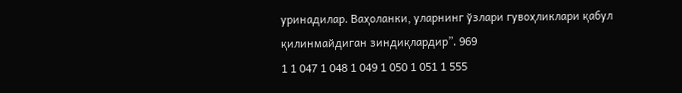уринадилар. Ваҳоланки, уларнинг ўзлари гувоҳликлари қабул қилинмайдиган зиндиқлардир”. 969
1 1 047 1 048 1 049 1 050 1 051 1 555